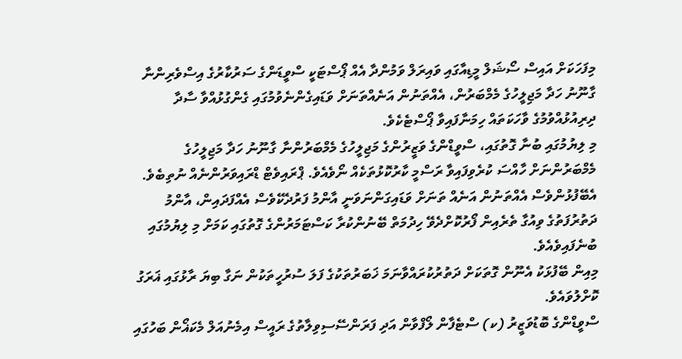މިފަހަކަށް އައިސް ސޯޝަލް މީޑިއާގައި ވައިރަލް ވަމުންދާ އެއް ޕޯސްޓަކީ ސްވީޑަންގެ ސަރުކާރުގެ އިސްވެރިންނާ ގާނޫނު ހަދާ މަޖިލީހުގެ މެމްބަރުން، އެއްތަނުން އަނެއްތަނަށް ވަޑައިގެންނެވުމުގައި ގެންގުޅުއްވާ ސާދާ ދިރިއުޅުއްވުމުގެ ވާހަކަތައް ހިމަނާފައިވާ ޕޯސްޓެކެވެ.
މި ލިޔުމުގައި ބުނާ ގޮތުގައި، ސްވީޑްންގެ ވަޒީރުންގެ މަޖިލީހުގެ މެމްބަރުންނާ ގާނޫނު ހަދާ މަޖިލީހުގެ މެމްބަރުންނަށް ހާއްސަ ކުރެވިފައިވާ ރަސްމީ ކާރުކޮޅުތަކެއް ނޯވެއެވެ. ޕްރައިވެޓް ޑްރައިވަރުންނެއް ނުތިބެވެ. އެބޭފުޅުންވެސް އެއްތަނުން އަނެއް ތަނަށް ވަޑައިގަންނަވަނީ އާންމު ފަރުދެކޭވެސް އެއްފަދައިން، އާންމު ދަތުރުފަތުގެ ވިއުގާ ތެރެއިން ފޯރުކޮށްދެވޭ ހިދުމަތް ބޭނުންކުރާ ކަސްޓަމަރުންގެ ގޮތުގައި ކަމަށް މި ލިޔުމުގައި ބުނެފައިވެއެވެ.
މިއިން ބޭފުޅަކު އެނޫން ގޮތަކަށް ދަތުރުކުރައްވާނަމަ ޚަބަރުތަކުގެ ފަލަ ސުރުހީތަކުން ނަގާ ބިޔަ ރާޅުގައި ޣަރަގު ކޮށްލުވައެވެ.
ސްވީޑްންގެ ބޮޑުވަޒީރު (ކ) ސްޓެފާން ލޯފްވާން އަދި ފަރަންސޭސިވިލާތުގެ ރައީސް އިމެނުއަލް މެކަޣޯން ބަހުގައި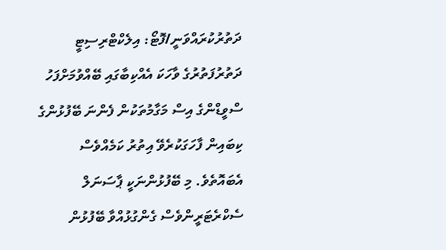ދަތުރުކުރައްވަނީ/ފޮޓޯ: އިލެކްޓްރިސިޓީ
ދަތުރުފަތުރުގެ ވާހަކަ އެއްކިބާގައި ބޭއްވުމަށްފަހު ސްވީޑްންގެ އިސް މަގާމުތަކުން ފެންނަ ބޭފުޅުންގެ ކިބައިން ފާހަގަކުރެވޭ އިތުރު ކަމެއްވެސް އެބައޮތެވެ. މި ބޭފުޅުންނަކީ ޕާސަނަލް ސެކްރެޓަރީންވެސް ގެންގުޅުއްވާ ބޭފުޅުން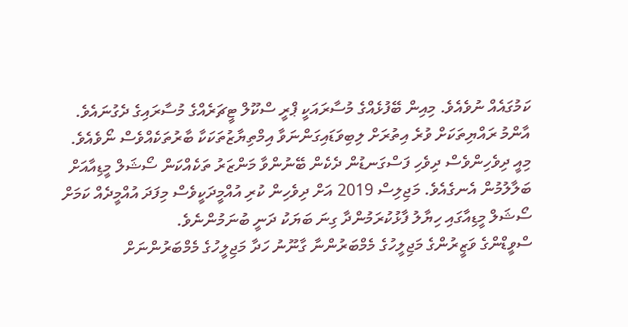ކަމުގައެއް ނުވެއެވެ. މިއިން ބޭފުޅެއްގެ މުސާރައަކީ ޕްރީ ސްކޫލް ޓީޗަރެއްގެ މުސާރައިގެ ދެގުނައެވެ. އާންމު ރައްޔިތަކަށް ވުރެ އިތުރަށް ލިބިވަޑައިގަންނަވާ އިމްތިޔާޒުތަކަކާ ބާރުތަކެއްވެސް ނޯވެއެވެ.
މިއީ ދިވެހިންވެސް ދިވެހި ފަސްގަނޑުން ދެކެން ބޭނުންވާ މަންޒަރު ތަކެއްކަން ސޯޝަލް މީޑިއާއަށް ބަލާލުމުން އެނގެއެވެ. މަޖިލިސް 2019 އަށް ދިވެހިން ކުރި އުއްމީދަކީވެސް މިފަދަ އުއްމީދެއް ކަމަށް ސޯޝަލް މީޑިއާގައި ހިޔާލު ފާޅުކުރަމުންދާ ގިނަ ބަޔަކު ދަނީ ބުނަމުންނެވެ.
ސްވީޑްންގެ ވަޒީރުންގެ މަޖިލީހުގެ މެމްބަރުންނާ ގާނޫނު ހަދާ މަޖިލީހުގެ މެމްބަރުންނަށް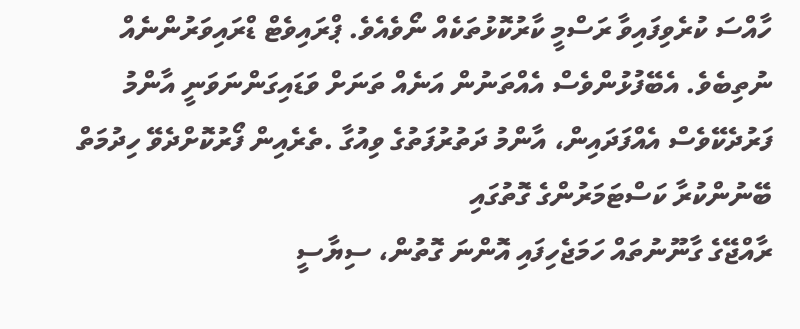ހާއްސަ ކުރެވިފައިވާ ރަސްމީ ކާރުކޮޅުތަކެއް ނޯވެއެވެ. ޕްރައިވެޓް ޑްރައިވަރުންނެއް ނުތިބެވެ. އެބޭފުޅުންވެސް އެއްތަނުން އަނެއް ތަނަށް ވަޑައިގަންނަވަނީ އާންމު ފަރުދެކޭވެސް އެއްފަދައިން، އާންމު ދަތުރުފަތުގެ ވިއުގާ .ތެރެއިން ފޯރުކޮށްދެވޭ ހިދުމަތް ބޭނުންކުރާ ކަސްޓަމަރުންގެ ގޮތުގައި
ރާއްޖޭގެ ގާނޫނުތައް ހަމަޖެހިފައި އޮންނަ ގޮތުން، ސިޔާސީ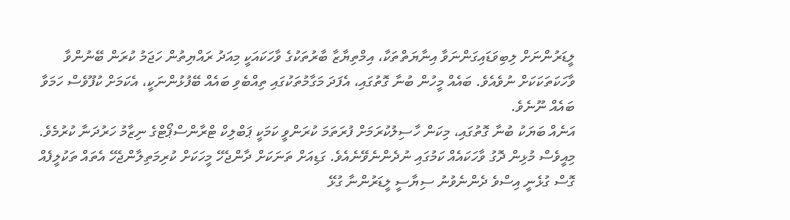ލީޑަރުންނަށް ލިބިވަޑައިގަންނަވާ އިނާޔަތްތަކާ، އިމްތިޔާޒާ ބާރުތަކުގެ ވާހަކައަކީ މިއަދު ރައްޔިތުން ހަޖަމު ކުރަން ބޭނުންވާ ވާހަކަތަކަކަށް ނުވެއެވެ. ބައެއް މީހުން ބުނާ ގޮތުގައި، އެފަދަ މަގާމުތަކުގައި ތިއްބެވި ބައެއް ބޭފުޅުންނަކީ، އެކަމަށް ކުފޫވެސް ހަމަވާ ބައެއް ނޫނެވެ.
އަނެއް ބަޔަކު ބުނާ ގޮތުގައި، މިކަން ހާސިލުކުރަމަށް ފުރަތަމަ ކުރަންވީ ކަމަކީ ޕަބްލިކް ޓްރާންސްޕޯޓްގެ ނިޒާމު ހަރުދަނާ ކުރުމެވެ. މިއީވެސް މުޅިން ދޮގު ވާހަކައެއް ކަމުގައި ނުދެންނެވޭނެއެވެ. ގަޑިއަށް ތަނަކަށް ދާންޖެހޭ މީހަކަށް ކުރިމަތިލާންޖެހޭ އެތައް ތަކުލީފެއް ގޮސް ގުޅެނީ އިސްވެ ދެންނެވުނު ސިޔާސީ ލީޑަރުންނާ ގުޅޭ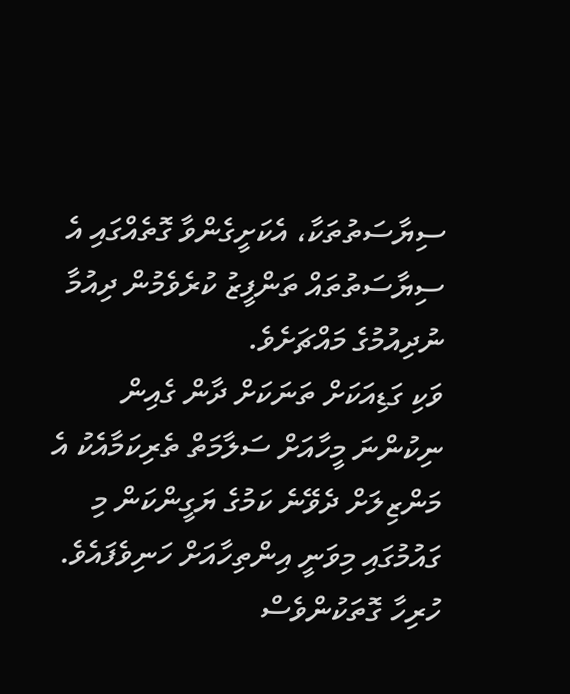ސިޔާސަތުތަކާ، އެކަށީގެންވާ ގޮތެއްގައި އެ ސިޔާސަތުތައް ތަންފީޒު ކުރެވެމުން ދިއުމާ ނުދިއުމުގެ މައްޗަށެވެ.
ވަކި ގަޑިއަކަށް ތަނަކަށް ދާން ގެއިން ނިކުންނަ މީހާއަށް ސަލާމަތް ތެރިކަމާއެކު އެ މަންޒިލަށް ދެވޭނެ ކަމުގެ ޔަގީންކަން މި ގައުމުގައި މިވަނީ އިންތިހާއަށް ހަނިވެފައެވެ. ހުރިހާ ގޮތަކުންވެސް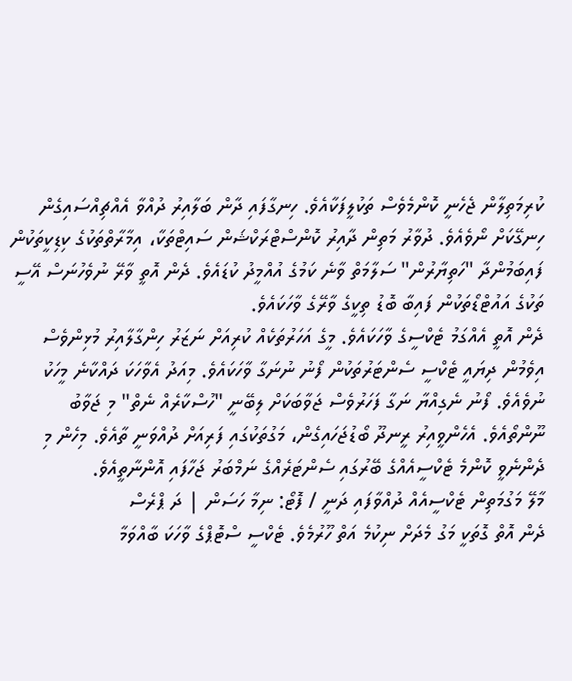ކުރިމަތިލާން ޖެހެނީ ކޮންމެވެސް ތަކުލީފަކާއެވެ. ހިނގާފައި ދާން ބަލާއިރު ދުއްވާ އެއްޗިއްސައިގެން ހިނގޭކަށް ނޯވެއެވެ. ދުވާރު މަތިން ދާއިރު ކޮންސްޓްރަކްޝަން ސައިޓްތަކާ، އިމާރާތްތަކުގެ ކިޑިކީތަކުން ފައިބަމުންދާ "ހަތިޔާރުން" ސަލާމަތް ވާނެ ކަމުގެ އުއްމީދު ކުޑައެވެ. ދެން އޮތީ ވާރޭ ނުވެހުނަސް އޭސީ ތަކުގެ އައުޓްޑޯތަކުން ފައިބާ ބޮޑު ތިކީގެ ވާރޭގެ ވާހަކައެވެ.
ދެން އޮތީ އެއްގަމު ޓެކްސީގެ ވާހަކައެވެ. މީގެ އަހަރުތަކެއް ކުރިއަށް ނަޒަރު ހިންގާލާއިރު މުޅިންވެސް އިވެމުން ދިޔައީ ޓެކްސީ ސެންޓަރުތަކުން ފޯނު ނުނަގާ ވާހަކައެވެ. މިއަދު އެވާހަކަ ދައްކާނެ މީހަކު ނުވެއެވެ. ފޯނު ނެގިއްޔާ ނަގާ ފަހަރުވެސް ޖަވާބަކަށް ލިބޭނީ "ހުސްކާރެއް ނެތް" މި ޖަވާބު ނޫންތޯއެވެ. އެހެންވީއިރު ރީނދޫ ބޯޑުޖަހައިގެން، މަގުތަކުގައި ފަރިއަށް ދުއްވަނީ ތާއެވެ. މިހެން މި ދެންނެވީ ކޮންމެ ޓެކްސީއެއްގެ ބޭރުގައި ސެންޓަރެއްގެ ނަމްބަރު ޖަހާފައި އޮންނާތީއެވެ.
މާލޭ މަގުމަތިން ޓެކްސީއެއް ދުއްވާފައި ދަނީ / ފޮޓޯ: ނިމާ ހަސަން | ދަ ޕްރެސް
ދެން އޮތް ގޮތަކީ މަގު މެދަށް ނިކުމެ އަތް ހޫރުމެވެ. ޓެކްސީ ސްޓޮޕްގެ ވާހަކަ ބާއްވަމާ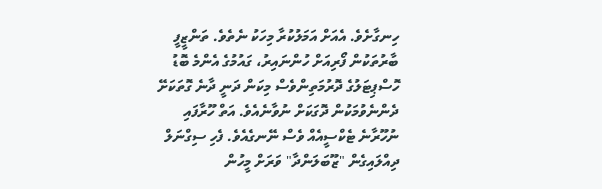ހިނގާށެވެ. އެއަށް އަމަލުކުރާ މިހަކު ނެތެވެ. ތަންޒީފީ ބާރުތަކުން ފޯރިއަށް ހުންނައިރު، ގައުމުގެ އެންމެ ބޮޑު ހޮސްޕިޓަލުގެ ދޮރުމަތިންވެސް މިކަން ދަނީ ދާނެ ގޮތަކަށޭ ދެންނެވުމަކުން ދޮގަކަށް ނުވާނެއެވެ. އަތް ހޫރާފައި ނުހޫރާނެ ޓެކްސީއެއް ވެސް ނޭނގެއެވެ. ފެހި ސިގްނަލް ދިއްލައިގެން "ޒޫބަލަންދާ" ވަރަށް މީހުން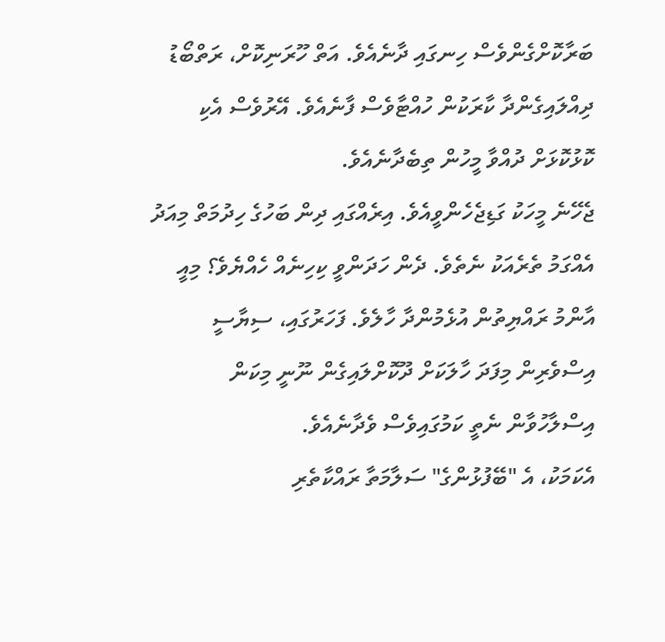ބަރާކޮށްގެންވެސް ހިނގައި ދާނެއެވެ. އަތް ހޫރަނިކޮށް، ރަތްބޯޑު ދިއްލައިގެންދާ ކާރަކުން ހުއްޓާވެސް ފާނެއެވެ. އޭރުވެސް އެކި ކޮޅުކޮޅަށް ދުއްވާ މީހުން ތިބެދާނެއެވެ.
ޖެހޭނެ މީހަކު ގަޑިޖެހެންވީއެވެ. އިރެއްގައި ދިން ބަހުގެ ހިދުމަތް މިއަދު އެއްގަމު ތެރެއަކު ނެތެވެ. ދެން ހަދަންވީ ކިހިނެއް ހެއްޔެވެ؟ މިއީ އާންމު ރައްޔިތުން އުޅެމުންދާ ހާލެވެ. ފަހަރުގައި، ސިޔާސީ އިސްވެރިން މިފަދަ ހާލަކަށް ދޫކޮށްލައިގެން ނޫނީ މިކަން އިސްލާހުވާން ނެތީ ކަމުގައިވެސް ވެދާނެއެވެ.
އެކަމަކު، އެ "ބޭފުޅުންގެ" ސަލާމަތާ ރައްކާތެރި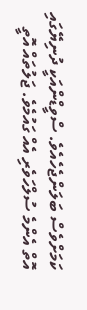ކަމަށްވެސް ބަލަންޖެހެއެވެ. ސްވީޑްންއަކީ ދުނިޔޭގައި އޮތް އެންމެ ސުލްހަވެރި އެއް ގައުމެވެ. ޖަލުތައް އޮތީ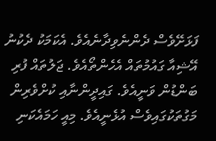ފަޅަށޭވެސް ދެންނެވިދާނެއެވެ. އެކަމަކު ދެކުނު އޭޝިއާ ގައުމުތައް އެހެންތޯއެވެ. ޖަލުތައް ފުރި ބަންޑުން ވަނީއެވެ. ގައިދީންނާއި ކުށްވެރިން މަގުތަކުގައިވެސް އުޅެނީއެވެ. މިއީ ހަމައެކަނި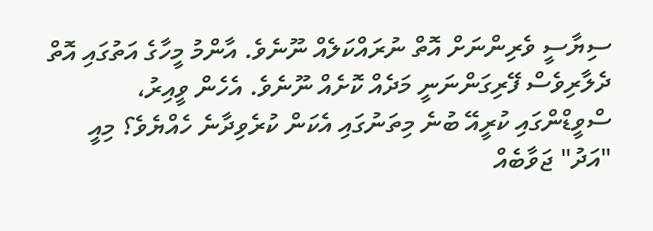ސިޔާސީ ވެރިންނަށް އޮތް ނުރައްކަލެއް ނޫނެވެ. އާންމު މީހާގެ އަތުގައި އޮތް ދެލާރިވެސް ފޭރިގަންނަނީ މަދެއް ކޮށެއް ނޫނެވެ. އެހެން ވީއިރު، ސްވީޑްންގައި ކުރީއޭ ބުނެ މިތަނުގައި އެކަން ކުރެވިދާނެ ހެއްޔެވެ؟ މިއީ "އަދު" ޖަވާބެއް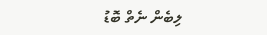ލިބެން ނެތް ބޮޑު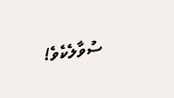ސުވާލެކެވެ!